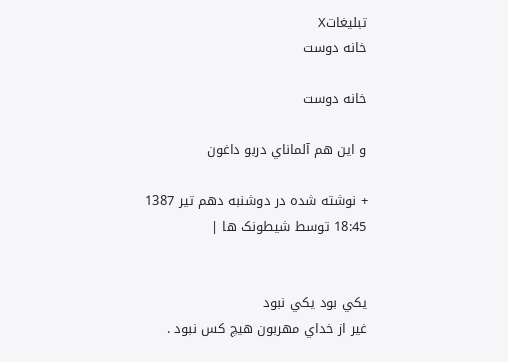تبليغاتX
خانه دوست

خانه دوست

و اين هم آلماناي دربو داغون

+ نوشته شده در دوشنبه دهم تیر 1387 18:45 توسط شیطونک ها |


يکي بود يکي نبود
غير از خداي مهربون هيچ کس نبود .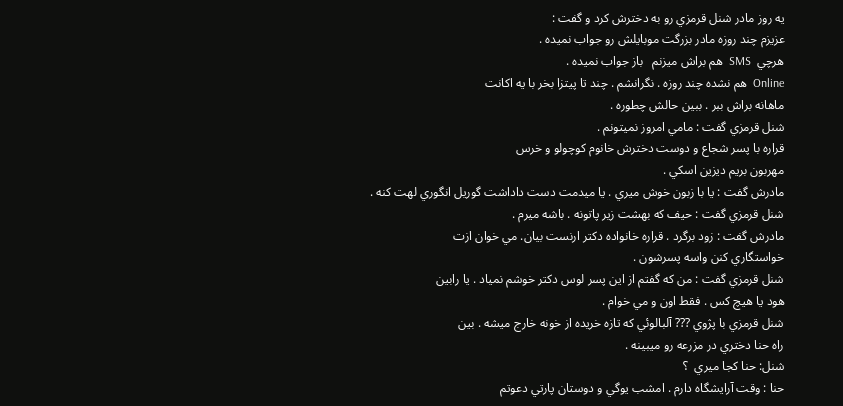يه روز مادر شنل قرمزي رو به دخترش کرد و گفت :
عزيزم چند روزه مادر بزرگت موبايلش رو جواب نميده .
هرچي  SMS  هم براش ميزنم   باز جواب نميده .
Online  هم نشده چند روزه . نگرانشم . چند تا پيتزا بخر با يه اکانت
ماهانه براش ببر . ببين حالش چطوره .
شنل قرمزي گفت : مامي امروز نميتونم .
قراره با پسر شجاع و دوست دخترش خانوم کوچولو و خرس
مهربون بريم ديزين اسکي .
مادرش گفت : يا با زبون خوش ميري . يا ميدمت دست داداشت گوريل انگوري لهت کنه .
شنل قرمزي گفت : حيف که بهشت زير پاتونه . باشه ميرم .
مادرش گفت : زود برگرد . قراره خانواده دکتر ارنست بيان. مي خوان ازت
خواستگاري کنن واسه پسرشون .
شنل قرمزي گفت : من که گفتم از اين پسر لوس دکتر خوشم نمياد . يا رابين
هود يا هيچ کس . فقط اون و مي خوام .
شنل قرمزي با پژوي ??? آلبالوئي که تازه خريده از خونه خارج ميشه . بين
راه حنا دختري در مزرعه رو ميبينه .
شنل‌: حنا کجا ميري  ؟
حنا : وقت آرايشگاه دارم . امشب يوگي و دوستان پارتي دعوتم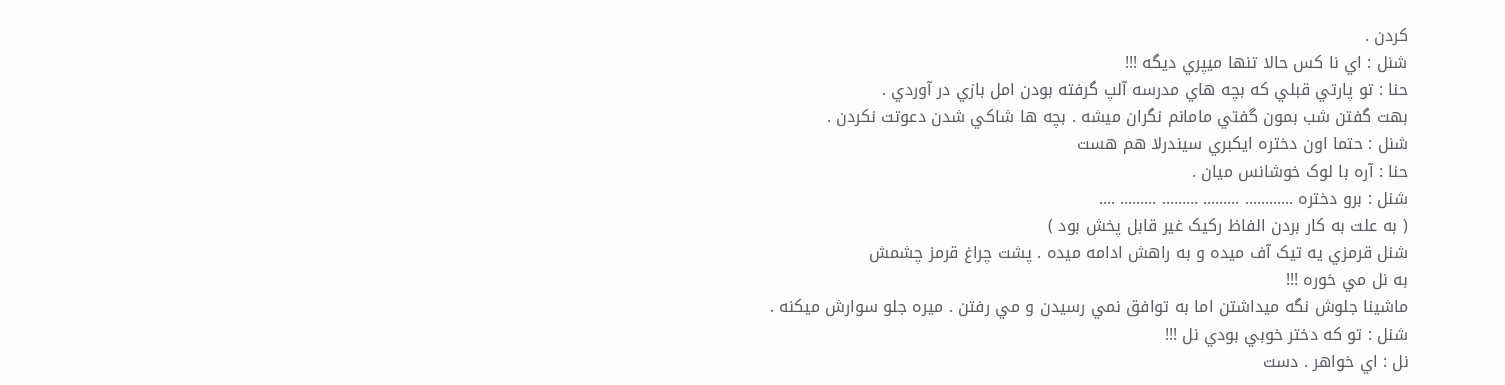کردن .
شنل : اي نا کس حالا تنها ميپري ديگه !!!
حنا : تو پارتي قبلي که بچه هاي مدرسه آلپ گرفته بودن امل بازي در آوردي .
بهت گفتن شب بمون گفتي مامانم نگران ميشه . بچه ها شاکي شدن دعوتت نکردن .
شنل : حتما اون دختره ايکبري سيندرلا هم هست
حنا : آره با لوک خوشانس ميان .
شنل : برو دختره ............ ......... ......... ......... ....
( به علت به کار بردن الفاظ رکيک غير قابل پخش بود )
شنل قرمزي يه تيک آف ميده و به راهش ادامه ميده . پشت چراغ قرمز چشمش
به نل مي خوره !!!
ماشينا جلوش نگه ميداشتن اما به توافق نمي رسيدن و مي رفتن . ميره جلو سوارش ميکنه .
شنل : تو که دختر خوبي بودي نل !!!
نل : اي خواهر . دست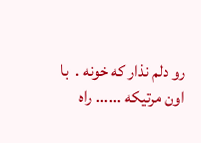رو دلم نذار که خونه .  با اون مرتيکه ...... راه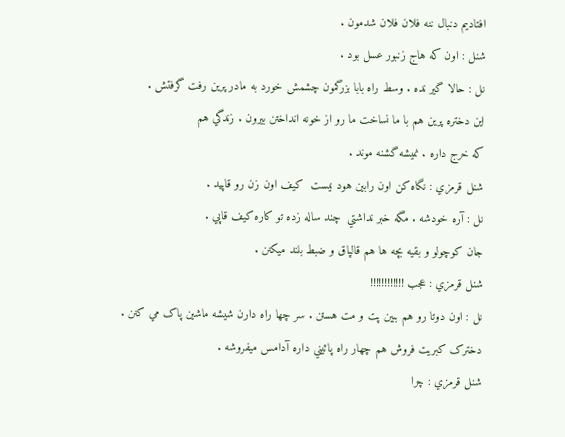افتاديم دنبال ننه فلان فلان شدمون .
شنل : اون که هاج زنبور عسل بود .
نل : حالا گير نده . وسط راه بابا بزرگمون چشمش خورد به مادر پرين رفت گرفتش .
اين دختره پرين هم با ما نساخت ما رو از خونه انداختن بيرون . زندگي هم
که خرج داره . نميشه گشنه موند .
شنل قرمزي : نگاه کن اون رابين هود نيست  کيف اون زن رو قاپيد .
نل : آره خودشه . مگه خبر نداشتي  چند ساله زده تو کاره کيف قاپي .
جان کوچولو و بقيه بچه ها هم قالپاق و ضبط بلند ميکنن .
شنل قرمزي : عجب !!!!!!!!!!!!
نل : اون دوتا رو هم ببين پت و مت هستن . سر چها راه دارن شيشه ماشين پاک مي کنن .
دخترک کبريت فروش هم چهار راه پائيني داره آدامس ميفروشه .
شنل قرمزي : چرا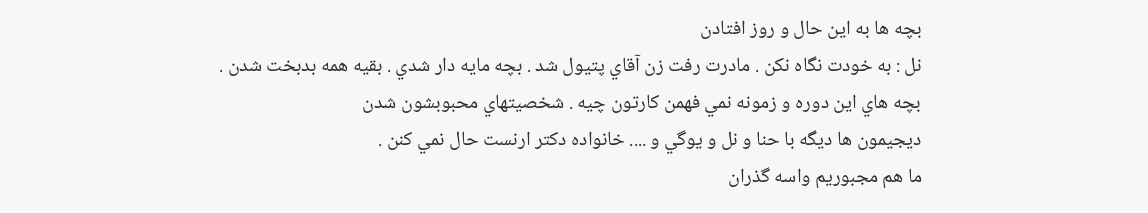بچه ها به اين حال و روز افتادن ‌
نل : به خودت نگاه نکن . مادرت رفت زن آقاي پتيول شد . بچه مايه دار شدي . بقيه همه بدبخت شدن .
بچه هاي اين دوره و زمونه نمي فهمن کارتون چيه . شخصيتهاي محبوبشون شدن
ديجيمون ها ديگه با حنا و نل و يوگي و .... خانواده دکتر ارنست حال نمي کنن .
ما هم مجبوريم واسه گذران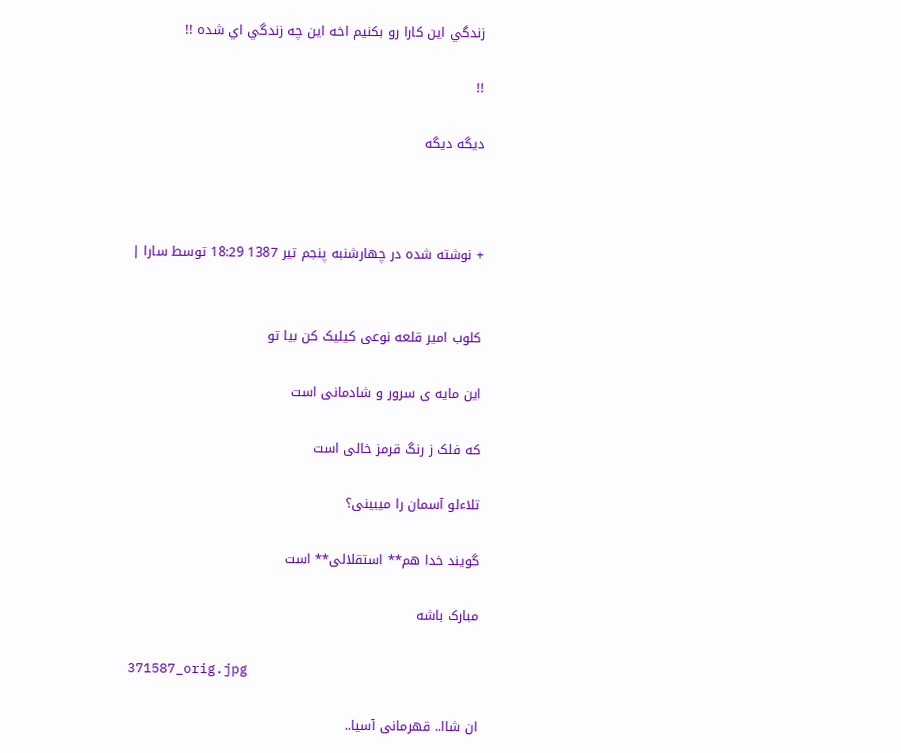زندگي اين کارا رو بکنيم اخه اين چه زندگي اي شده !!

!!

دیگه دیگه



+ نوشته شده در چهارشنبه پنجم تیر 1387 18:29 توسط سارا |


کلوب امیر قلعه نوعی کیلیک کن بیا تو

این مایه ی سرور و شادمانی است

که فلک ز رنگ قرمز خالی است

تلاءلو آسمان را میبینی؟

گویند خدا هم** استقلالی** است

مبارک باشه

371587_orig.jpg

ان شاا.. قهرمانی آسیا..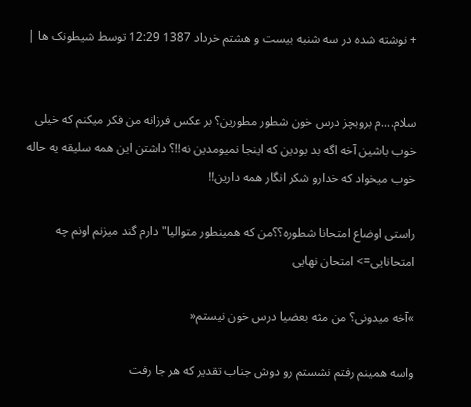+ نوشته شده در سه شنبه بیست و هشتم خرداد 1387 12:29 توسط شیطونک ها |


سلام....م بروبچز درس خون شطور مطورین؟ بر عکس فرزانه من فکر میکنم که خیلی خوب باشین آخه اگه بد بودین که اینجا نمیومدین نه!!؟ داشتن این همه سلیقه یه حاله خوب میخواد که خدارو شکر انگار همه دارین!!

راستی اوضاع امتحانا شطوره؟؟من که همینطور متوالیا" دارم گند میزنم اونم چه امتحانایی=> امتحان نهایی

»آخه میدونی؟ من مثه بعضیا درس خون نیستم«

واسه همینم رفتم نشستم رو دوش جناب تقدیر که هر جا رفت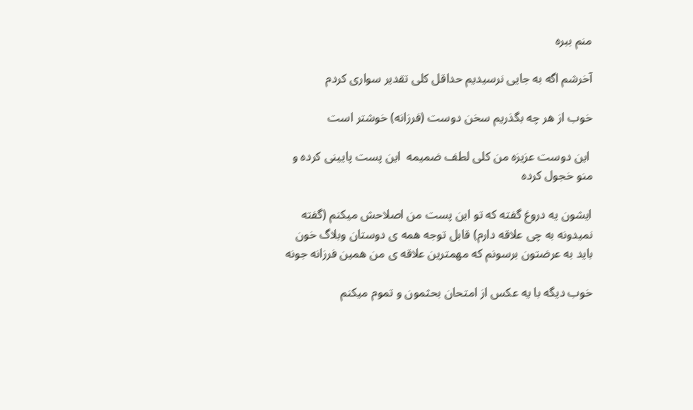منم ببره

آخرشم اگه به جایی نرسیدیم حداقل کلی تقدیر سواری کردم

خوب از هر چه بگذریم سخن دوست (فرزانه) خوشتر است

 این دوست عزیزه من کلی لطف ضمیمه  این پست پایینی کرده و منو خجول کرده

ایشون یه دروغ گفته که تو این پست من اصلاحش میکنم (گفته نمیدونه به چی علاقه دارم) قابل توجه همه ی دوستان وبلاگ خون باید به عرضتون برسونم که مهمترین علاقه ی من همین فرزانه جونه

خوب دیگه با یه عکس از امتحان بحثمون و تموم میکنم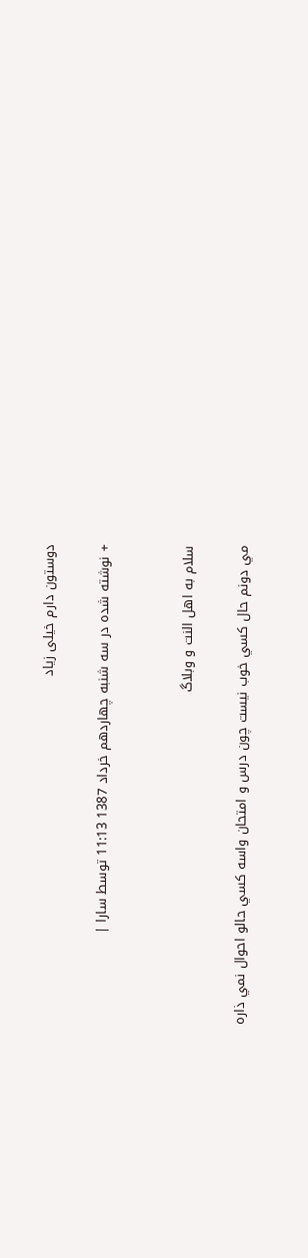دوستون دارم خیلی زیاد

+ نوشته شده در سه شنبه چهاردهم خرداد 1387 11:13 توسط سارا |


سلام به اهل النت و وبلاگ

مي دونم حال كسي خوب نيست چون درس و امتحان واسه كسي حالو احوال نمي ذاره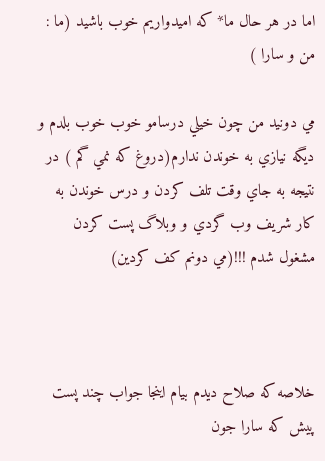اما در هر حال ما* كه اميدواريم خوب باشيد (ما : من و سارا )

مي دونيد من چون خيلي درسامو خوب خوب بلدم و ديگه نيازي به خوندن ندارم(دروغ كه نمي گم ) در نتيجه به جاي وقت تلف كردن و درس خوندن به كار شريف وب گردي و وبلاگ پست كردن مشغول شدم !!!(مي دونم كف كردين)



خلاصه كه صلاح ديدم بيام اينجا جواب چند پست پيش كه سارا جون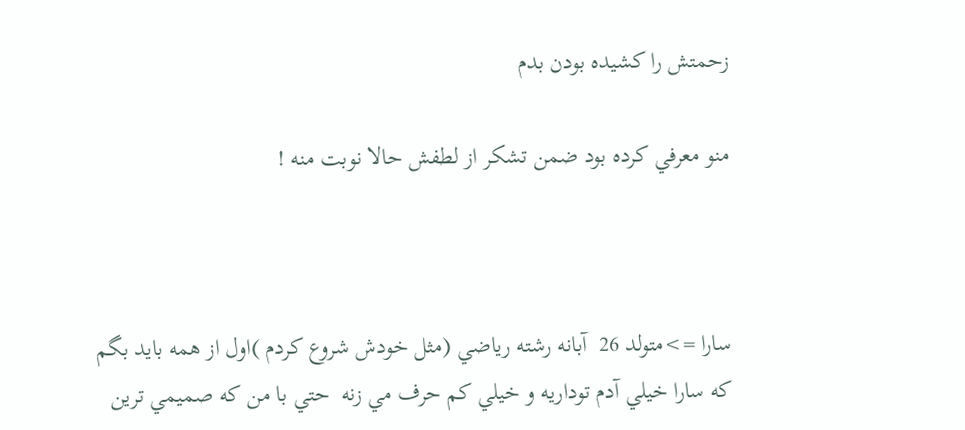زحمتش را كشيده بودن بدم

منو معرفي كرده بود ضمن تشكر از لطفش حالا نوبت منه !



سارا =>متولد 26  آبانه رشته رياضي (مثل خودش شروع كردم )اول از همه بايد بگم كه سارا خيلي آدم توداريه و خيلي كم حرف مي زنه  حتي با من كه صميمي ترين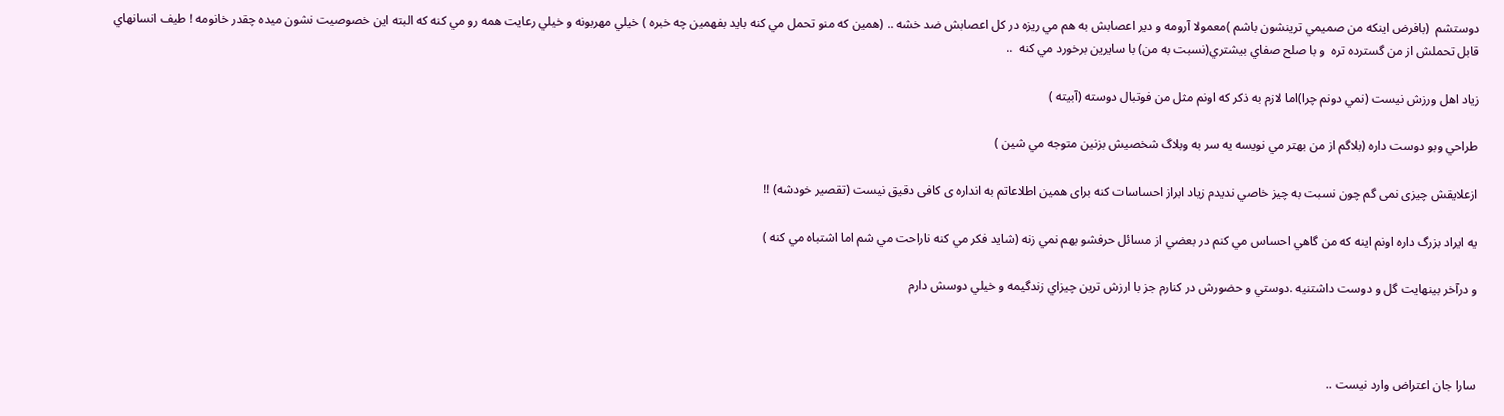دوستشم  (بافرض اينكه من صميمي ترينشون باشم )معمولا آرومه و دير اعصابش به هم مي ريزه در كل اعصابش ضد خشه .. (همين كه منو تحمل مي كنه بايد بفهمين چه خبره ) خيلي مهربونه و خيلي رعايت همه رو مي كنه كه البته اين خصوصيت نشون ميده چقدر خانومه ! طيف انسانهاي قابل تحملش از من گسترده تره  و با صلح صفاي بيشتري(نسبت به من) با سايرين برخورد مي كنه  ..

زياد اهل ورزش نيست (نمي دونم چرا)اما لازم به ذكر كه اونم مثل من فوتبال دوسته (آبيته )

طراحي وبو دوست داره (بلاگم از من بهتر مي نويسه يه سر به وبلاگ شخصيش بزنين متوجه مي شين )

ازعلایقش چیزی نمی گم چون نسبت به چيز خاصي نديدم زياد ابراز احساسات كنه برای همین اطلاعاتم به انداره ی کافی دقیق نیست (تقصیر خودشه) !!

يه ايراد بزرگ داره اونم اينه كه من گاهي احساس مي كنم در بعضي از مسائل حرفشو بهم نمي زنه (شايد فكر مي كنه ناراحت مي شم اما اشتباه مي كنه )

و درآخر بينهايت گل و دوست داشتنيه .دوستي و حضورش در كنارم جز با ارزش ترين چيزاي زندگيمه و خيلي دوسش دارم



سارا جان اعتراض وارد نيست ..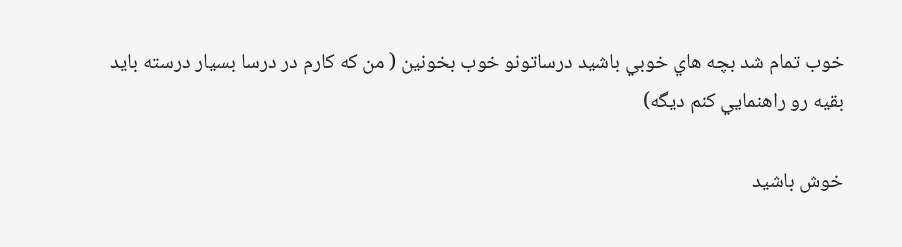خوب تمام شد بچه هاي خوبي باشيد درساتونو خوب بخونين ( من كه كارم در درسا بسيار درسته بايد بقيه رو راهنمايي كنم ديگه)

خوش باشيد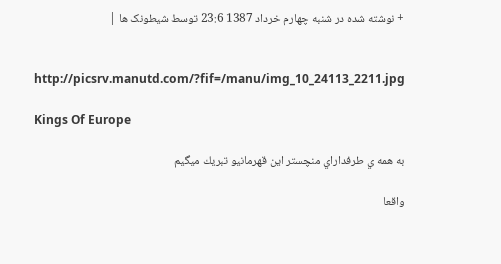+ نوشته شده در شنبه چهارم خرداد 1387 23:6 توسط شیطونک ها |


http://picsrv.manutd.com/?fif=/manu/img_10_24113_2211.jpg

Kings Of Europe

به همه ي طرفداراي منچستر اين قهرمانيو تبريك ميگيم

واقعا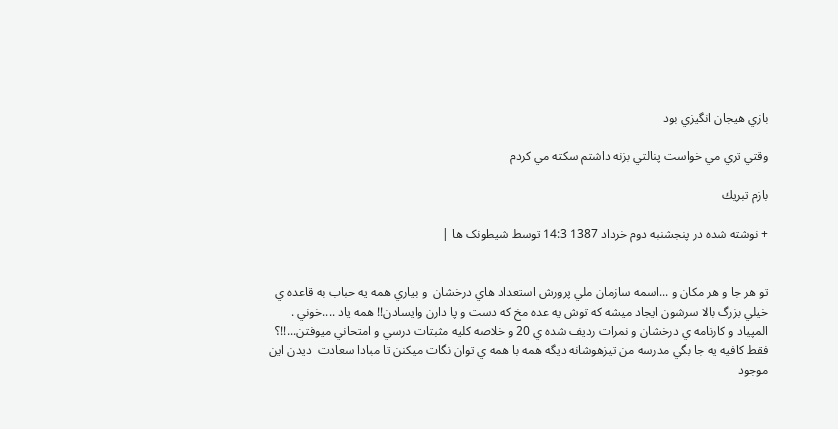بازي هيجان انگيزي بود

وقتي تري مي خواست پنالتي بزنه داشتم سكته مي كردم

بازم تبريك

+ نوشته شده در پنجشنبه دوم خرداد 1387 14:3 توسط شیطونک ها |


تو هر جا و هر مکان و ...اسمه سازمان ملي پرورش استعداد هاي درخشان  و بياري همه يه حباب به قاعده ي خيلي بزرگ بالا سرشون ايجاد ميشه که توش يه عده مخ که دست و پا دارن وايسادن!! همه ياد ....خوني . المپياد و کارنامه ي درخشان و نمرات رديف شده ي 20 و خلاصه کليه مثبتات درسي و امتحاني ميوفتن...!!؟ فقط کافيه يه جا بگي مدرسه من تيزهوشانه ديگه همه با همه ي توان نگات ميکنن تا مبادا سعادت  ديدن اين موجود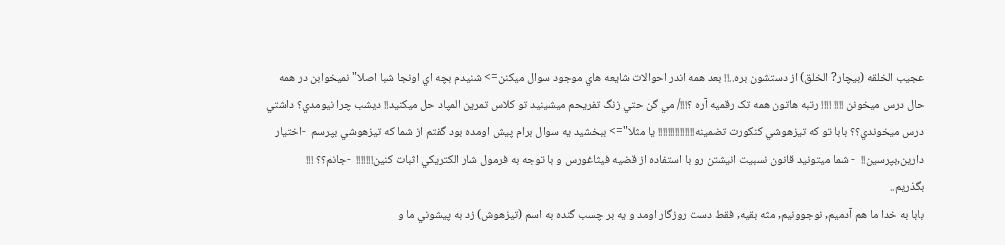عجيب الخلقه (بيچار? الخلق) از دستشون بره..!! بعد همه اندر احوالات شايعه هاي موجود سوال ميکنن=> شنيدم بچه اي اونجا شبا اصلا" نميخوابن در همه حال درس ميخونن !!!! !!!! رتبه هاتون همه تک رقميه آره ؟!!!/ مي گن حتي زنگ تفريحم ميشينيد تو کلاس تمرين المپاد حل ميکنيد!! ديشب چرا نيومدي؟ داشتي درس ميخوندي؟؟ بابا تو که تيزهوشي کنکورت تضمينه!!!!!!!!!!!!!!! يا مثلا"=> ببخشيد يه سوال برام پيش اومده بود گفتم از شما که تيزهوشي بپرسم  -اختيار دارين,بپرسين!!  - شما ميتونيد قانون نسبيت انيشتن رو با استفاده از قضيه فيثاغورس و با توجه به فرمول شار الکتريکي اثبات کنين!!!!!!!  -جانم؟؟ !!!
بگذريم..
بابا به خدا ما هم آدميم, نوجوونيم, مثه بقيه, فقط دست روزگار اومد و يه بر چسب گنده به اسم (تيزهوش) زد به پيشوني ما و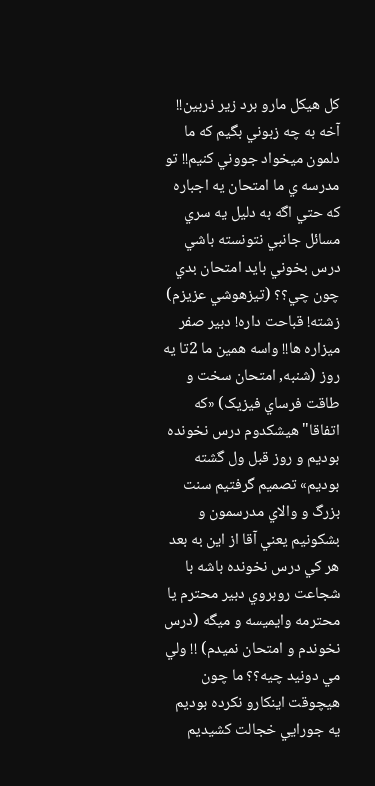کل هيکل مارو برد زير ذربين!! آخه به چه زبوني بگيم که ما دلمون ميخواد جووني کنيم!! تو مدرسه ي ما امتحان يه اجباره که حتي اگه به دليل يه سري مسائل جانبي نتونسته باشي درس بخوني بايد امتحان بدي چون چي؟؟ (تيزهوشي عزيزم) زشته! قباحت داره! دبير صفر ميزاره ها!! واسه همين ما 2تا يه روز (شنبه, امتحان سخت و طاقت فرساي فيزيک) «که اتفاقا" هيشکدوم درس نخونده بوديم و روز قبل ول گشته بوديم» تصميم گرفتيم سنت بزرگ و والاي مدرسمون و بشکونيم يعني آقا از اين به بعد هر کي درس نخونده باشه با شجاعت روبروي دبير محترم يا محترمه وايميسه و ميگه (درس نخوندم و امتحان نميدم) !! ولي مي دونيد چيه؟؟ ما چون هيچوقت اينکارو نکرده بوديم يه جورايي خجالت کشيديم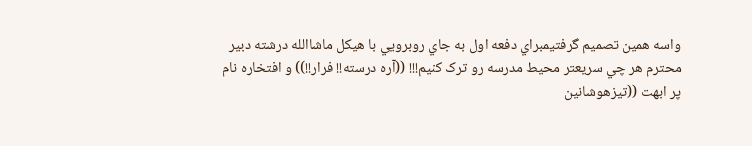واسه همين تصميم گرفتيمبراي دفعه اول به جاي روبرويي با هيکل ماشاالله درشته دبير محترم هر چي سريعتر محيط مدرسه رو ترک کنيم!!! ((آره درسته!! فرار!!)) و افتخاره نام پر ابهت ((تيزهوشانين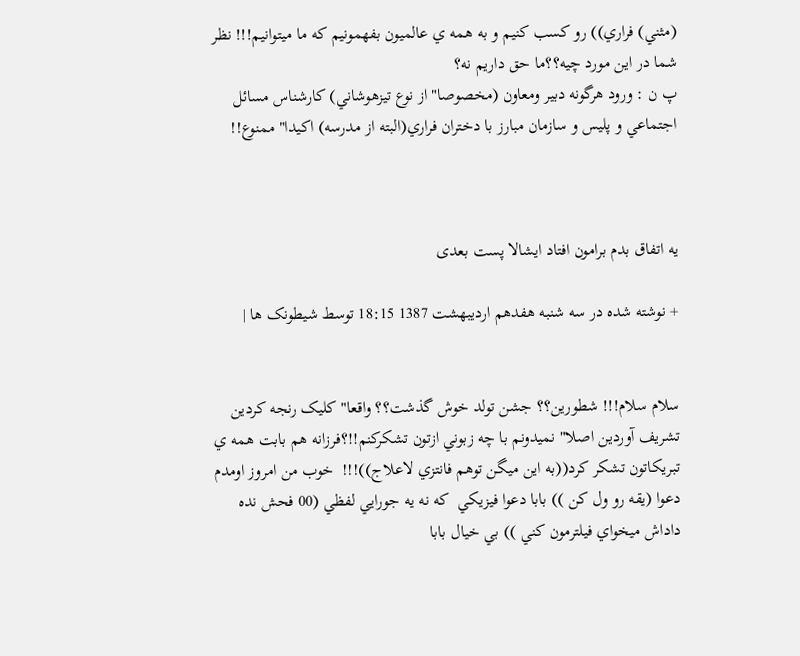(مثني) فراري)) رو کسب کنيم و به همه ي عالميون بفهمونيم که ما ميتوانيم!!! نظر شما در اين مورد چيه؟؟ما حق داريم نه؟
پ ن : ورود هرگونه دبير ومعاون (مخصوصا" از نوع تيزهوشاني) کارشناس مسائل اجتماعي و پليس و سازمان مبارز با دختران فراري(البته از مدرسه) اکيدا" ممنوع!!



یه اتفاق بدم برامون افتاد ایشالا پست بعدی

+ نوشته شده در سه شنبه هفدهم اردیبهشت 1387 18:15 توسط شیطونک ها |


سلام سلام!!! شطورين؟؟ جشن تولد خوش گذشت؟؟ واقعا" کليک رنجه کردين تشريف آوردين اصلا" نميدونم با چه زبوني ازتون تشکرکنم!!؟فرزانه هم بابت همه ي تبريکاتون تشکر کرد((به اين ميگن توهم فانتزي لاعلاج))!!!  خوب من امروز اومدم دعوا (يقه رو ول کن )) بابا دعوا فيزيکي  که نه يه جورايي لفظي (00 فحش نده داداش ميخواي فيلترمون کني )) بي خيال بابا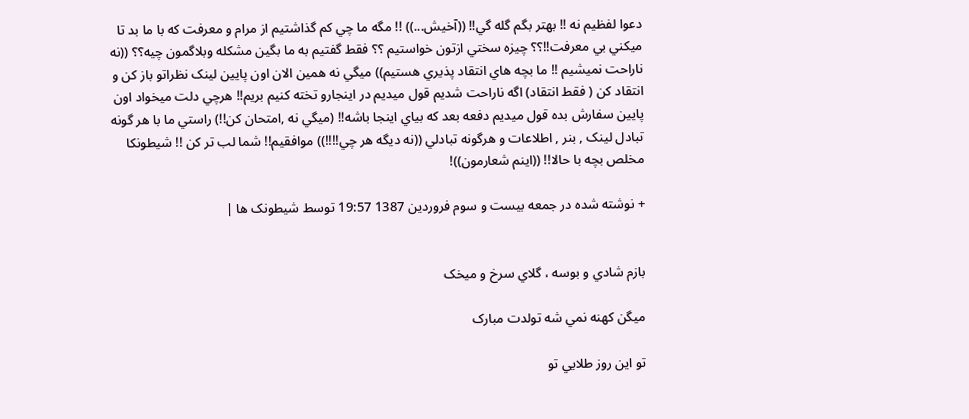دعوا لفظيم نه !! بهتر بگم گله گي!! ((آخيش...)) !! مگه ما چي کم گذاشتيم از مرام و معرفت که با ما بد تا ميکني بي معرفت!!؟؟ چيزه سختي ازتون خواستيم ؟؟ فقط گفتيم به ما بگين مشکله وبلاگمون چيه؟؟ ((نه ناراحت نميشيم !! ما بچه هاي انتقاد پذيري هستيم)) ميگي نه همين الان اون پايين لينک نظراتو باز کن و انتقاد کن ( فقط انتقاد) اگه ناراحت شديم قول ميديم در اينجارو تخته کنيم بريم!! هرچي دلت ميخواد اون پايين سفارش بده قول ميديم دفعه بعد که بياي اينجا باشه!! (ميگي نه ,امتحان کن!!) راستي ما با هر گونه تبادل لينک , بنر , اطلاعات و هرگونه تبادلي ((نه ديگه هر چي!!!!)) موافقيم!! شما لب تر کن !! شيطونکا مخلص بچه با حالا!! ((اينم شعارمون))!

+ نوشته شده در جمعه بیست و سوم فروردین 1387 19:57 توسط شیطونک ها |


بازم شادي و بوسه ، گلاي سرخ و ميخک

ميگن کهنه نمي شه تولدت مبارک

تو اين روز طلايي تو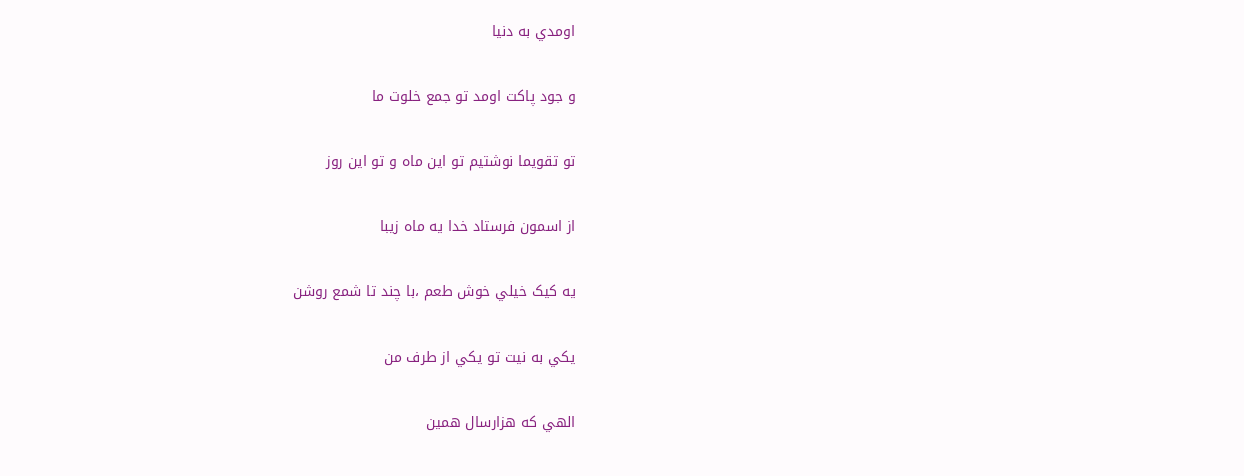اومدي به دنيا

و جود پاکت اومد تو جمع خلوت ما

تو تقويما نوشتيم تو اين ماه و تو اين روز

از اسمون فرستاد خدا يه ماه زيبا

يه کيک خيلي خوش طعم ،با چند تا شمع روشن

يکي به نيت تو يکي از طرف من

الهي که هزارسال همين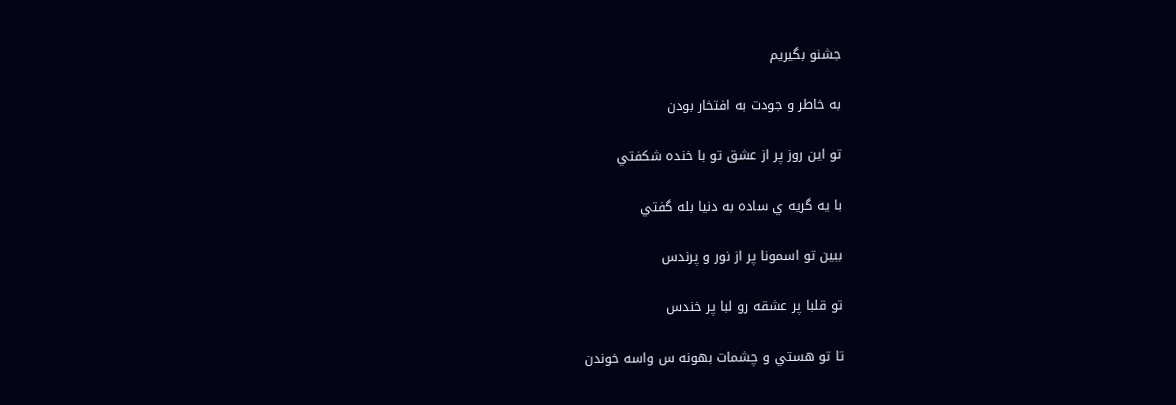جشنو بگيريم

به خاطر و جودت به افتخار بودن

تو اين روز پر از عشق تو با خنده شکفتي

با يه گريه ي ساده به دنيا بله گفتي

ببين تو اسمونا پر از نور و پرندس

تو قلبا پر عشقه رو لبا پر خندس

تا تو هستي و چشمات بهونه س واسه خوندن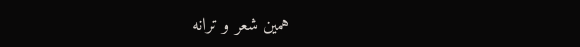همين شعر و ترانه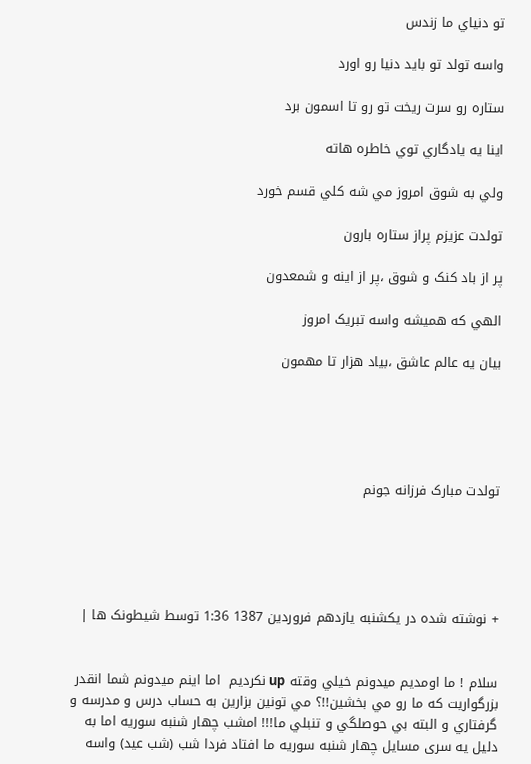تو دنياي ما زندس

واسه تولد تو بايد دنيا رو اورد

ستاره رو سرت ريخت تو رو تا اسمون برد

اينا يه يادگاري توي خاطره هاته

ولي به شوق امروز مي شه کلي قسم خورد

تولدت عزيزم پراز ستاره بارون

پر از باد کنک و شوق ،پر از اينه و شمعدون

الهي که هميشه واسه تبريک امروز

بيان يه عالم عاشق ،بياد هزار تا مهمون





تولدت مبارک فرزانه جونم





+ نوشته شده در یکشنبه یازدهم فروردین 1387 1:36 توسط شیطونک ها |


سلام ! ما اومديم ميدونم خيلي وقته up نکرديم  اما اينم ميدونم شما انقدر بزرگواريت که ما رو مي بخشين!!؟ مي تونين بزارين به حساب درس و مدرسه و گرفتاري و البته بي حوصلگي و تنبلي ما!!! امشب چهار شنبه سوریه اما به دلیل یه سری مسایل چهار شنبه سوریه ما افتاد فردا شب (شب عید) واسه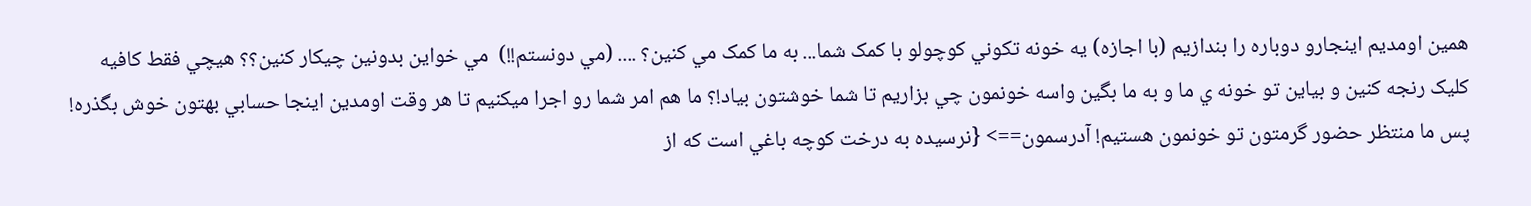همین اومدیم اينجارو دوباره را بندازيم (با اجازه) يه خونه تکوني کوچولو با کمک شما... به ما کمک مي کنين؟ .... (مي دونستم!!)  مي خواين بدونين چيکار کنين؟؟ هيچي فقط کافيه کليک رنجه کنين و بياين تو خونه ي ما و به ما بگين واسه خونمون چي بزاريم تا شما خوشتون بياد!؟ ما هم امر شما رو اجرا ميکنيم تا هر وقت اومدين اينجا حسابي بهتون خوش بگذره! پس ما منتظر حضور گرمتون تو خونمون هستيم! آدرسمون==> {نرسيده به درخت کوچه باغي است که از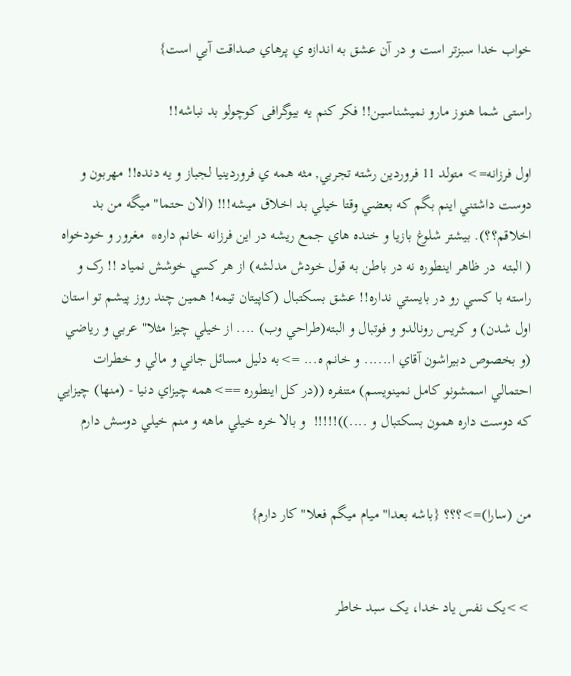خواب خدا سبزتر است و در آن عشق به اندازه ي پرهاي صداقت آبي است}

راستی شما هنوز مارو نمیشناسین!! فکر کنم یه بیوگرافی کوچولو بد نباشه!!

اول فرزانه=> متولد 11 فروردين رشته تجربي, مثه همه ي فروردينيا لجباز و يه دنده!! مهربون و دوست داشتني اينم بگم که بعضي وقتا خيلي بد اخلاق ميشه!!! (الان حتما" ميگه من بد اخلاقم؟؟). بيشتر شلوغ بازيا و خنده هاي جمع ريشه در اين فرزانه خانم داره*  مغرور و خودخواه ( البته  در ظاهر اينطوره نه در باطن به قول خودش مدلشه) از هر کسي خوشش نمياد !! رک و راسته با کسي رو در بايستي نداره!! عشق بسکتبال (کاپيتان تيمه! همين چند روز پيشم تو استان اول شدن) و کريس رونالدو و فوتبال و البته(طراحي وب) .... از خيلي چيزا مثلا" عربي و رياضي (و بخصوص دبيراشون آقاي ا...... و خانم ه... =>به دليل مسائل جاني و مالي و خطرات احتمالي اسمشونو کامل نمينويسم) متنفره ((در کل اينطوره ==>همه چيزاي دنيا - (منها) چيزايي که دوست داره همون بسکتبال و ....))!!!!!  و بالا خره خيلي ماهه و منم خيلي دوسش دارم


من (سارا)=>؟؟؟ {باشه بعدا" ميام ميگم فعلا" کار دارم}


>>يک نفس ياد خدا، يک سبد خاطر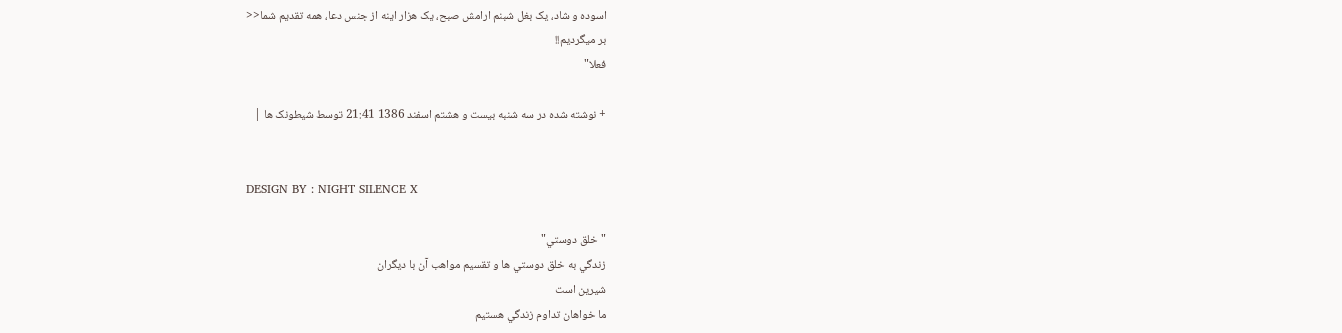اسوده و شاد، يک بغل شبنم ارامش صبح، يک هزار اينه از جنس دعا، همه تقديم شما<<
بر ميگرديم!!
فعلا"

+ نوشته شده در سه شنبه بیست و هشتم اسفند 1386 21:41 توسط شیطونک ها |


DESIGN BY : NIGHT SILENCE X

"خلق دوستي"
زندگي به خلق دوستي ها و تقسيم مواهب آن با ديگران
شيرين است
ما خواهان تداوم زندگي هستيم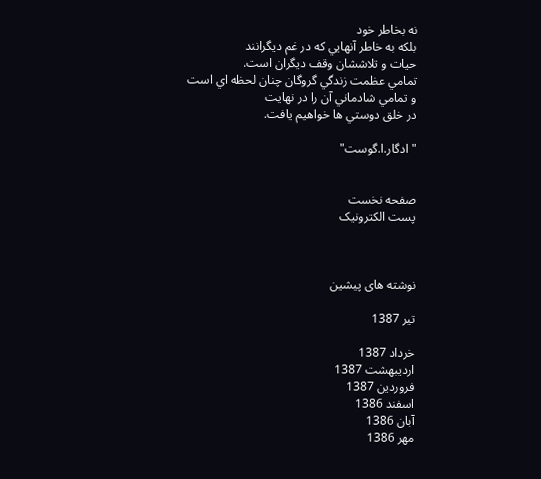نه بخاطر خود
بلكه به خاطر آنهايي كه در غم ديگرانند
حيات و تلاششان وقف ديگران است.
تمامي عظمت زندگي گروگان چنان لحظه اي است
و تمامي شادماني آن را در نهايت
در خلق دوستي ها خواهيم يافت.

"ادگار.ا.گوست"


صفحه نخست
پست الکترونیک



نوشته های پیشین

تیر 1387

خرداد 1387
اردیبهشت 1387
فروردین 1387
اسفند 1386
آبان 1386
مهر 1386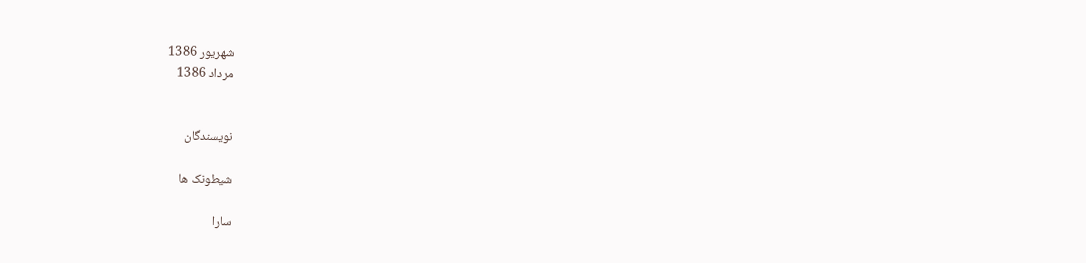شهریور 1386
مرداد 1386


نویسندگان

شیطونک ها

سارا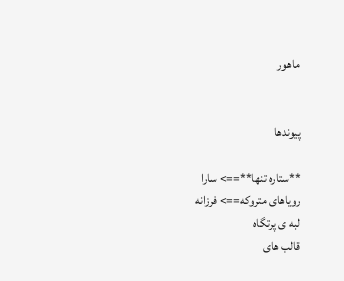ماهور


پیوندها

**ستاره تنها**==> سارا
رویاهای متروکه==> فرزانه
لبه ی پرتگاه
قالب های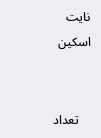نایت اسکین


    تعداد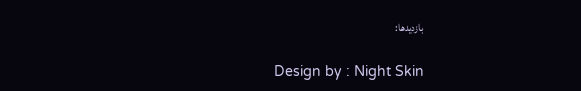بازديدها:

Design by : Night Skin